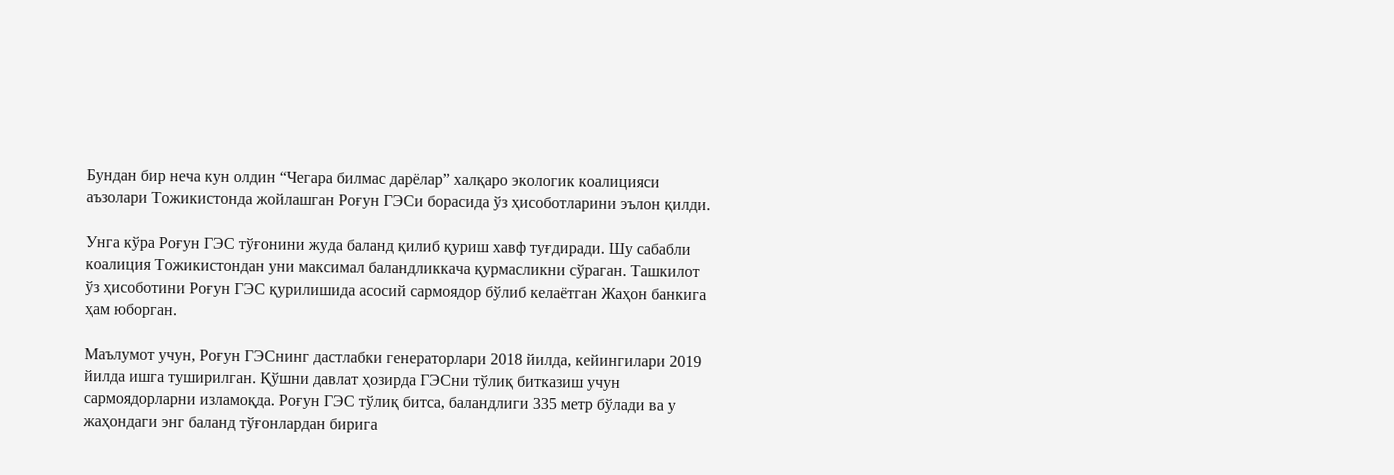Бундан бир неча кун олдин “Чегара билмас дарёлар” халқаро экологик коалицияси аъзолари Тожикистонда жойлашган Роғун ГЭСи борасида ўз ҳисоботларини эълон қилди.

Унга кўра Роғун ГЭС тўғонини жуда баланд қилиб қуриш хавф туғдиради. Шу сабабли коалиция Тожикистондан уни максимал баландликкача қурмасликни сўраган. Ташкилот ўз ҳисоботини Роғун ГЭС қурилишида асосий сармоядор бўлиб келаётган Жаҳон банкига ҳам юборган.

Маълумот учун, Роғун ГЭСнинг дастлабки генераторлари 2018 йилда, кейингилари 2019 йилда ишга туширилган. Қўшни давлат ҳозирда ГЭСни тўлиқ битказиш учун сармоядорларни изламоқда. Роғун ГЭС тўлиқ битса, баландлиги 335 метр бўлади ва у жаҳондаги энг баланд тўғонлардан бирига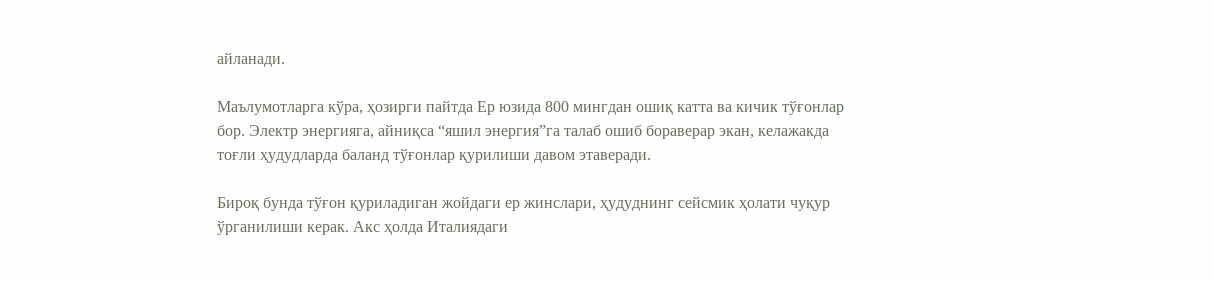айланади.

Маълумотларга кўра, ҳозирги пайтда Ер юзида 800 мингдан ошиқ катта ва кичик тўғонлар бор. Электр энергияга, айниқса “яшил энергия”га талаб ошиб бораверар экан, келажакда тоғли ҳудудларда баланд тўғонлар қурилиши давом этаверади.

Бироқ бунда тўғон қуриладиган жойдаги ер жинслари, ҳудуднинг сейсмик ҳолати чуқур ўрганилиши керак. Акс ҳолда Италиядаги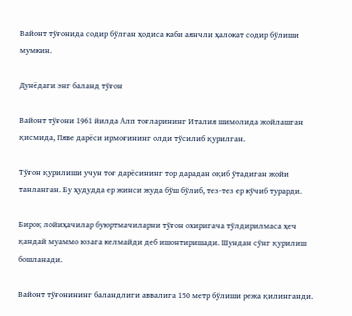Вайонт тўғонида содир бўлган ҳодиса каби аянчли ҳалокат содир бўлиши мумкин.

Дунёдаги энг баланд тўғон

Вайонт тўғони 1961 йилда Алп тоғларининг Италия шимолида жойлашган қисмида, Пяве дарёси ирмоғининг олди тўсилиб қурилган.

Тўғон қурилиши учун тоғ дарёсининг тор дарадан оқиб ўтадиган жойи танланган. Бу ҳудудда ер жинси жуда бўш бўлиб, тез-тез ер кўчиб турарди.

Бироқ лойиҳачилар буюртмачиларни тўғон охиригача тўлдирилмаса ҳеч қандай муаммо юзага келмайди деб ишонтиришади. Шундан сўнг қурилиш бошланади.

Вайонт тўғонининг баландлиги аввалига 150 метр бўлиши режа қилинганди.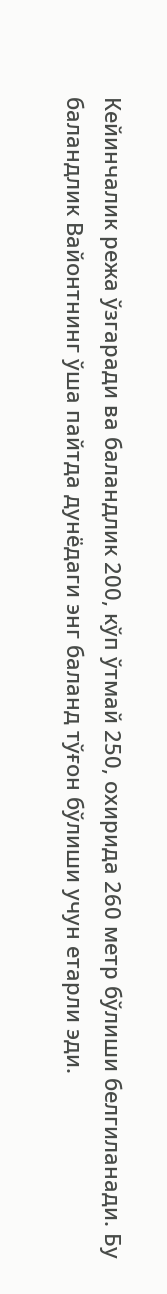Кейинчалик режа ўзгаради ва баландлик 200, кўп ўтмай 250, охирида 260 метр бўлиши белгиланади. Бу баландлик Вайонтнинг ўша пайтда дунёдаги энг баланд тўғон бўлиши учун етарли эди.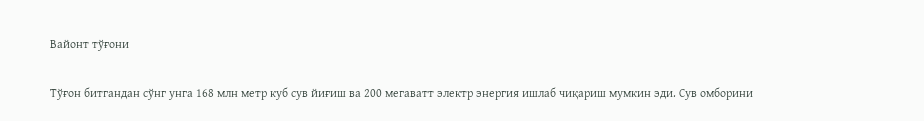Вайонт тўғони

Тўғон битгандан сўнг унга 168 млн метр куб сув йиғиш ва 200 мегаватт электр энергия ишлаб чиқариш мумкин эди. Сув омборини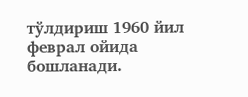тўлдириш 1960 йил феврал ойида бошланади.